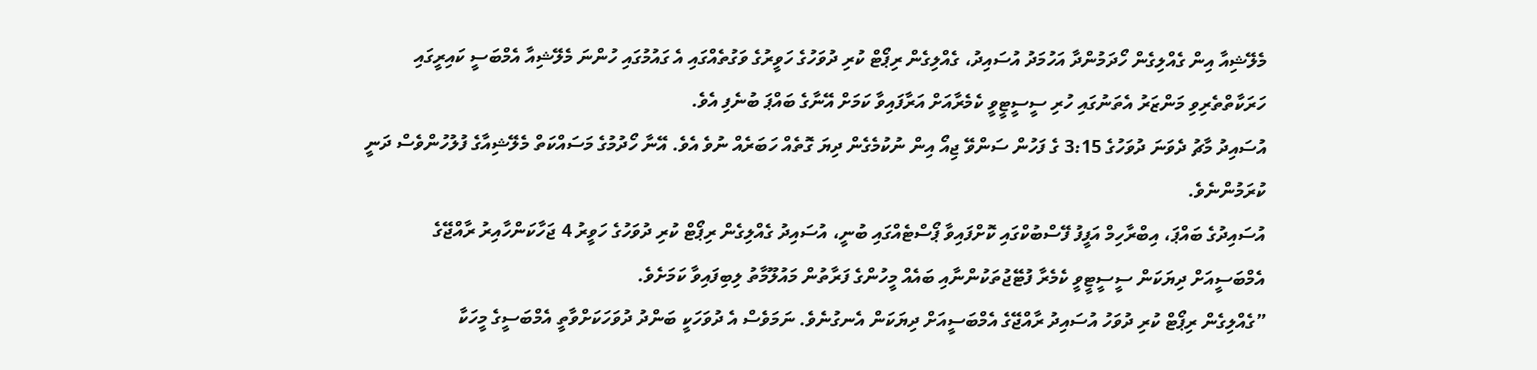މެލޭޝިއާ އިން ގެއްލިގެން ހޯދަމުންދާ އަހުމަދު އުސައިދު، ގެއްލިގެން ރިޕޯޓް ކުރި ދުވަހުގެ ހަވީރުގެ ވަގުތެއްގައި އެ ގައުމުގައި ހުންނަ މެލޭޝިއާ އެމްބަސީ ކައިރީގައި ހަރަކާތްތެރިވި މަންޒަރު އެތަނުގައި ހުރި ސީސީޓީވީ ކެމެރާއަށް އަރާފައިވާ ކަމަށް އޭނާގެ ބައްޕަ ބުނެފި އެވެ.
އުސައިދު މާޗު ދެވަނަ ދުވަހުގެ 3:15 ގެ ފަހުން ސަންވޭ ޖިއޯ އިން ނުކުމެގެން ދިޔަ ގޮތެއް ހަބަރެއް ނުވެ އެވެ. އޭނާ ހޯދުމުގެ މަސައްކަތް މެލޭޝިއާގެ ފުލުހުންވެސް ދަނީ ކުރަމުންނެވެ.
އުސައިދުގެ ބައްޕަ، އިބްރާހިމް އަފީފު ފޭސްބުކްގައި ކޮށްފައިވާ ޕޯސްޓެއްގައި ބުނީ، އުސައިދު ގެއްލިގެން ރިޕޯޓް ކުރި ދުވަހުގެ ހަވީރު 4 ޖަހާކަންހާއިރު ރާއްޖޭގެ އެމްބަސީއަށް ދިޔަކަން ސީސީޓީވީ ކެމެރާ ފުޓޭޖުތަކުންނާއި ބައެއް މީހުންގެ ފަރާތުން މައުލޫމާތު ލިބިފައިވާ ކަމަށެވެ.
”ގެއްލިގެން ރިޕޯޓް ކުރި ދުވަހު އުސައިދު ރާއްޖޭގެ އެމްބަސީއަށް ދިޔަކަން އެނގުނެވެ. ނަމަވެސް އެ ދުވަހަކީ ބަންދު ދުވަހަކަށްވާތީ އެމްބަސީގެ މީހަކާ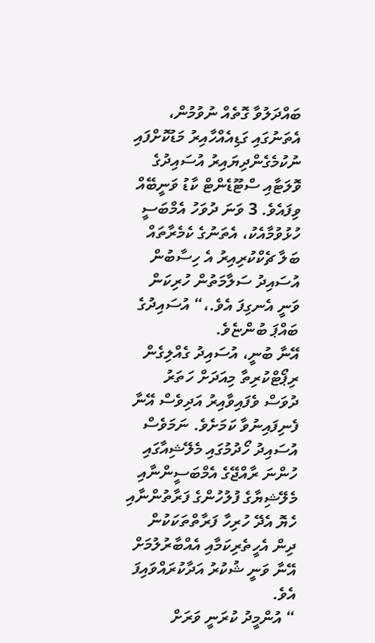ބައްދަލުވާ ގޮތެއް ނުވުމުން، އެތަނުގައި ގަޑިއެއްހާއިރު މަޑުކޮށްފައި ނުކުމެގެންދިޔައިރު އުސައިދުގެ ވޮލަޓާއި ސްޓޫޑެންޓް ކާޑު ވަނީބޭއް ވިފައެވެ. 3 ވަނަ ދުވަހު އެމްބަސީ ހުޅުވުމާއެކު، އެތަނުގެ ކެމެރާތައް ބަލާ ޗެކްކުރިއިރު އެ ހިސާބުން އުސައިދު ސަލާމަތުން ހުރިކަން ވަނީ އެނގިފަ އެވެ.،“ އުސައިދުގެ ބައްޕަ ބުންޏެވެ.
އޭނާ ބުނީ، އުސައިދު ގެއްލިގެން ރިޕޯޓްކުރިތާ މިއަދަށް ހަތަރު ދުވަސް ވެފައިވާއިރު އަދިވެސް އޭނާ ފެނިފައިނުވާ ކަމަށެވެ. ނަމަވެސް އުސައިދު ހޯދުމުގައި މެލޭޝިއާގައި ހުންނަ ރާއްޖޭގެ އެމްބަސީންނާއި މެލޭޝިޔާގެ ފުލުހުންގެ ފަރާތުންނާއި ހެޔޮ އެދޭ ހުރިހާ ފަރާތްތަކަކުން ދިން އެހީތެރިކަމާއި އެއްބާރުލުމަށް އޭނާ ވަނީ ޝުކުރު އަދާކުރައްވައިފަ އެވެ.
“ އުންމީދު ކުރަނީ ވަރަށް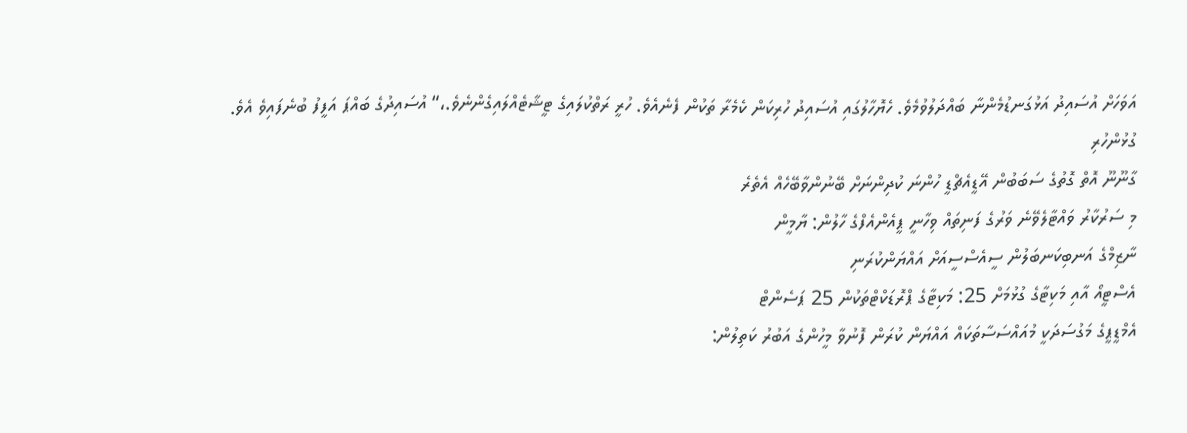އަވަހަށް އުސައިދު އަޅުގަނޑުމެންނާ ބައްދަލުވުމެވެ. ހެޔޮހާލުގައި އުސައިދު ހުރިކަން ކެމެރާ ތަކުން ފެނެއެވެ. ހުރީ ރަތްކުލައިގެ ޓީޝާޓެއްލައިގެންނެވެ.،“ އުސައިދުގެ ބައްޕަ އަފީފު ބުނެފައިވެ އެވެ.
ގުޅުންހުރި
ގާނޫނޫ އޮތް ގޮތުގެ ސަބަބުން އޭޑީއެޗްޑީ ހުންނަ ކުދިންނަށް ބޭނުންވާބޭހެއް އެތެރެ
މި ސަރުކާރު ވައްޓާލެވޭނެ ވަރުގެ ފަނިތައް ވިހާނީ ޕީއެންއެފްގެ ހާލުން: ޔާމީން
ނާޒިމްގެ އަނބިކަނބަލުން ސީއެސްސީއަށް އައްޔަންކުރަނި
އެސްޓީއޯ އާއި މަކިޓާގެ ގުޅުމަށް 25: މަކިޓާގެ ޕްރޮޑަކްޓްތަކުން 25 ޕަސެންޓް
އެމްޑީޕީގެ މަގުސަދަކީ މުއައްސަސާތަކައް އައްޔަން ކުރަން ފޮނުވާ މީހުންގެ އަބުރު ކަތިލުން: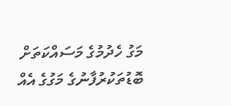މަގު ހެދުމުގެ މަސައްކަތަށް ބޮޑުތަކުރުފާނުގެ މަގުގެ އެއް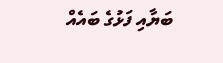ބަޔާއި ފަޅުގެ ބައެއް